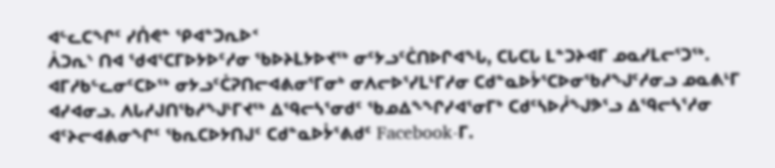ᐊᓪᓚᑕᖏᑦ ᓯᑏᕙᓐ ᕿᐊᓐᑐᕆᐅᑉ
ᐲᑐᕆᔅ ᑎᐊ ᖁᐊᕐᑕᒥᐅᔭᐅᑦᓱᓂ ᖃᐅᔨᒪᔭᐅᔪᖅ ᓂᑦᔭᓗᑦᑖᑎᐅᒋᐊᖓ, ᑕᒐᑕᒐ ᒪᓐᑐᔨᐊᒥ ᓄᓇᓯᒪᓕᕐᑐᖅ. ᐊᒥᓱᑲᓪᓚᓂᑦᑕᐅᖅ ᓂᔭᓗᑦᑖᕈᑎᓕᐊᕕᓂᕐᒥᓂᒃ ᓂᐱᓕᐅᕐᓯᒪᒻᒥᓱᓂ ᑕᑯᓐᓇᐅᔮᕐᑕᐅᓂᖃᓱᖑᑦᓱᓂᓗ ᓄᓇᕕᒻᒥ ᐊᓯᐊᓂᓗ. ᐱᒐᓱᒍᑎᖃᓱᖑᒻᒥᔪᖅ ᐃᙯᓕᓴᕐᓂᑯᑦ ᖃᓄᐃᖕᖏᓯᐊᕐᓂᒥᒃ ᑕᑯᑦᓴᐅᓲᖑᕗᕐᓗ ᐃᙯᓕᓴᕐᓱᓂ ᐊᑦᔨᓕᐊᕕᓂᖏᑦ ᖃᕆᑕᐅᔭᑎᒍᑦ ᑕᑯᓐᓇᐅᔮᕐᕕᑯᑦ Facebook-ᒥ.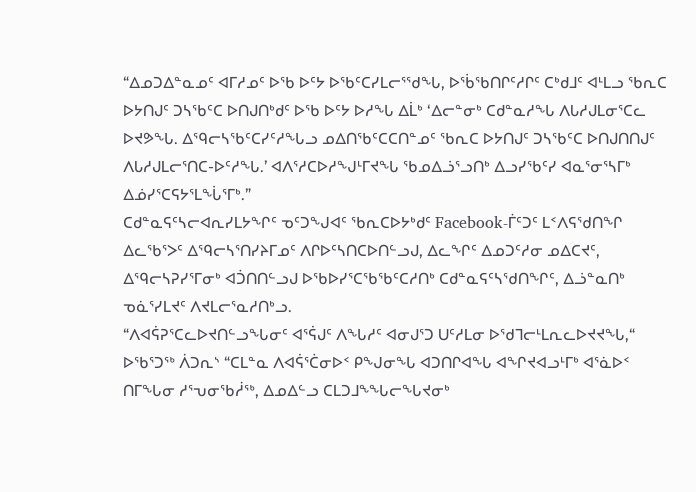“ᐃᓄᑐᐃᓐᓇᓄᑦ ᐊᒥᓱᓄᑦ ᐅᖃ ᐅᑦᔭ ᐅᖃᑦᑕᓯᒪᓕᕐᖁᖓ, ᐅᖄᖃᑎᒋᑦᓱᒋᑦ ᑕᒃᑯᒧᑦ ᐊᒻᒪᓗ ᖃᕆᑕ ᐅᔭᑎᒍᑦ ᑐᓴᖃᑦᑕ ᐅᑎᒍᑎᒃᑯᑦ ᐅᖃ ᐅᑦᔭ ᐅᓱᖓ ᐃᒫᒃ ‘ᐃᓕᓐᓂᒃ ᑕᑯᓐᓇᓱᖓ ᐱᒐᓱᒍᒪᓂᕐᑕᓚ ᐅᔪᕗᖓ. ᐃᙯᓕᓴᖃᑦᑕᓯᑦᓱᖓᓗ ᓄᐃᑎᖃᑦᑕᑕᑎᓐᓄᑦ ᖃᕆᑕ ᐅᔭᑎᒍᑦ ᑐᓴᖃᑦᑕ ᐅᑎᒍᑎᑎᒍᑦ ᐱᒐᓱᒍᒪᓕᕐᑎᑕ-ᐅᑦᓱᖓ.’ ᐊᐱᕐᓱᑕᐅᓱᖑᒻᒥᔪᖓ ᖃᓄᐃᓘᕐᓗᑎᒃ ᐃᓗᓯᖃᑦᓯ ᐊᓇᕐᓂᕐᓴᒥᒃ ᐃᓅᓯᕐᑕᕋᔭᕐᒪᖔᕐᒥᒃ.”
ᑕᑯᓐᓇᕋᑦᓴᓕᐊᕆᓯᒪᔭᖏᑦ ᓀᑦᑐᖑᐊᑦ ᖃᕆᑕᐅᔭᒃᑯᑦ Facebook-ᒦᑦᑐᑦ ᒪᑉᐱᕋᖁᑎᖏ ᐃᓚᖃᕐᐳᑦ ᐃᙯᓕᓴᕐᑎᓯᔨᒥᓄᑦ ᐱᒋᐅᑦᓴᑎᑕᐅᑎᓪᓗᒍ, ᐃᓚᖏᑦ ᐃᓄᑐᑦᓱᓂ ᓄᐃᑕᔪᑦ, ᐃᙯᓕᓴᕈᓯᕐᒥᓂᒃ ᐊᑑᑎᑎᓪᓗᒍ ᐅᖃᐅᓯᕐᑕᖃᖃᑦᑕᓱᑎᒃ ᑕᑯᓐᓇᕋᑦᓴᖁᑎᖏᑦ, ᐃᓘᓐᓇᑎᒃ ᓀᓈᕐᓯᒪᔪᑦ ᐱᔪᒪᓕᕐᓇᓱᑎᒃᓗ.
“ᐱᐊᕌᕈᕐᑕᓚᐅᔪᑎᓪᓗᖓᓂᑦ ᐊᕐᕌᒍᑦ ᐱᖓᓱᑦ ᐊᓂᒍᕐᑐ ᑌᑦᓱᒪᓂ ᐅᖁᒣᓕᒻᒪᕆᓚᐅᔪᔪᖓ,“ ᐅᖃᕐᑐᖅ ᐲᑐᕆᔅ “ᑕᒪᓐᓇ ᐱᐊᕌᕐᑖᓂᐅᑉ ᑭᖑᓂᖓ ᐊᑐᑎᒋᐊᖓ ᐊᖏᔪᐊᓗᒻᒥᒃ ᐊᕐᓈᐅᑉ ᑎᒥᖓᓂ ᓱᕐᕃᓂᖃᓲᖅ, ᐃᓄᐃᓪᓗ ᑕᒪᑐᒧᖕᖓᓕᖓᔪᓂᒃ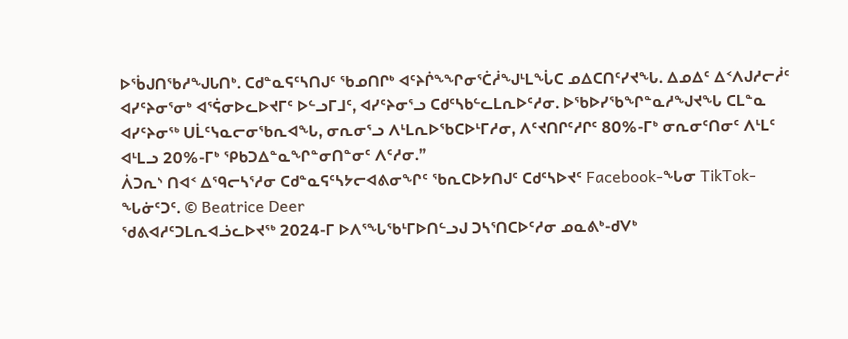ᐅᖄᒍᑎᖃᓱᖑᒐᑎᒃ. ᑕᑯᓐᓇᕋᑦᓴᑎᒍᑦ ᖃᓄᑎᒋᒃ ᐊᑦᔨᒌᖕᖏᓂᕐᑖᓲᖑᒻᒪᖔᑕ ᓄᐃᑕᑎᑦᓯᔪᖓ. ᐃᓄᐃᑦ ᐃᑉᐱᒍᓱᓕᓲᑦ ᐊᓯᑦᔨᓂᕐᓂᒃ ᐊᕐᕌᓂᐅᓚᐅᔪᒥᑦ ᐅᓪᓗᒥᒧᑦ, ᐊᓯᑦᔨᓂᕐᓗ ᑕᑯᑦᓴᑲᓪᓚᒪᕆᐅᑦᓱᓂ. ᐅᖃᐅᓯᖃᖏᓐᓇᓱᖑᔪᖓ ᑕᒪᓐᓇ ᐊᓯᑦᔨᓂᖅ ᑌᒫᑦᓭᓇᓕᓂᖃᕆᐊᖓ, ᓂᕆᓂᕐᓗ ᐱᒻᒪᕆᐅᖃᑕᐅᒻᒥᓱᓂ, ᐱᑦᔪᑎᒋᑦᓱᒋᑦ 80%-ᒥᒃ ᓂᕆᓂᑦᑎᓂᑦ ᐱᒻᒪᑦ ᐊᒻᒪᓗ 20%-ᒥᒃ ᕿᑲᑐᐃᓐᓇᖏᓐᓂᑎᓐᓂᑦ ᐱᑦᓱᓂ.”
ᐲᑐᕆᔅ ᑎᐊᑉ ᐃᙯᓕᓴᕐᓱᓂ ᑕᑯᓐᓇᕋᑦᓴᔭᓕᐊᕕᓂᖏᑦ ᖃᕆᑕᐅᔭᑎᒍᑦ ᑕᑯᑦᓴᐅᔪᑦ Facebook-ᖓᓂ TikTok-ᖓᓃᑦᑐᑦ. © Beatrice Deer
ᖁᕕᐊᓱᑦᑐᒪᕆᐊᓘᓚᐅᔪᖅ 2024-ᒥ ᐅᐱᕐᖓᖃᒻᒥᐅᑎᓪᓗᒍ ᑐᓴᕐᑎᑕᐅᑦᓱᓂ ᓄᓇᕕᒃ-ᑯᐯᒃ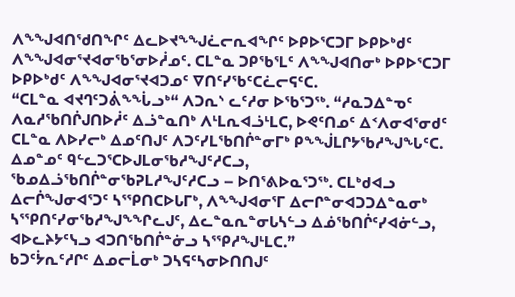ᐱᖕᖑᐊᑎᖁᑎᖏᑦ ᐃᓚᐅᔪᖕᖑᓛᓕᕆᐊᖏᑦ ᐅᑭᐅᕐᑕᑐᒥ ᐅᑭᐅᒃᑯᑦ ᐱᖕᖑᐊᓂᕐᔪᐊᓂᖃᕐᓂᐅᓲᓄᑦ. ᑕᒪᓐᓇ ᑐᑭᖃᕐᒪᑦ ᐱᖕᖑᐊᑎᓂᒃ ᐅᑭᐅᕐᑕᑐᒥ ᐅᑭᐅᒃᑯᑦ ᐱᖕᖑᐊᓂᕐᔪᐊᑐᓄᑦ ᐁᑎᑦᓯᖃᑦᑕᓛᓕᕋᑦᑕ.
“ᑕᒪᓐᓇ ᐊᔪᒉᑦᑐᕖᖕᖔᓗᒃ“ ᐱᑐᕆᔅ ᓚᑦᓱᓂ ᐅᖃᕐᑐᖅ. “ᓱᓇᑐᐃᓐᓀᑦ ᐱᓇᓱᖃᑎᒌᒍᑎᐅᓲᑦ ᐃᓘᓐᓇᑎᒃ ᐱᒻᒪᕆᐊᓘᒻᒪᑕ, ᐅᕙᑦᑎᓄᑦ ᐃᑉᐱᓂᐊᕐᓂᑯᑦ ᑕᒪᓐᓇ ᐱᐅᓯᓕᒃ ᐃᓄᑦᑎᒍᑦ ᐱᑐᑦᓯᒪᖃᑎᒌᓐᓂᒥᒃ ᑭᖕᖒᒪᒋᔭᖃᓱᖑᖓᑦᑕ. ᐃᓄᓐᓄᑦ ᑫᓪᓚᑐᕐᑕᐅᒍᒪᓂᖃᓱᖑᑦᓱᑕᓗ, ᖃᓄᐃᓘᖃᑎᒌᓐᓂᖃᕈᒪᓱᖑᑦᓱᑕᓗ – ᐅᑎᕐᕕᐅᓇᕐᑐᖅ. ᑕᒪᒃᑯᐊᓗ ᐃᓕᒌᖑᓂᐊᕐᑐᑦ ᓴᕐᕿᑎᑕᐅᒐᒥᒃ, ᐱᖕᖑᐊᓂᕐᒥ ᐃᓕᒋᓐᓂᐊᑐᑐᐃᓐᓇᓂᒃ ᓴᕐᕿᑎᑦᓯᓂᖃᓱᖑᖕᖏᓚᒍᑦ, ᐃᓚᓐᓇᕆᓐᓂᒐᓴᓪᓗ ᐃᓅᖃᑎᒌᑦᓯᐊᓃᓪᓗ, ᐊᐅᓚᔨᔭᑦᓭᓗ ᐊᑐᑎᖃᑎᒌᓐᓃᓗ ᓴᕐᕿᓱᖑᒻᒪᑕ.”
ᑲᑐᑦᔮᕆᑦᓱᒋᑦ ᐃᓄᓕᒫᓂᒃ ᑐᓴᕋᑦᓴᓂᐅᑎᑎᒍᑦ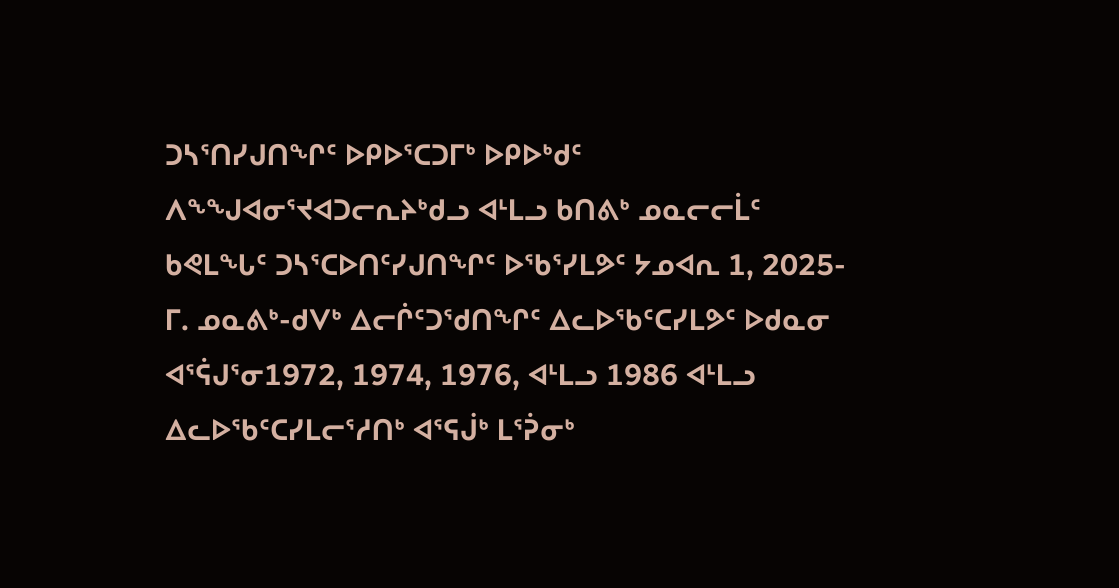ᑐᓴᕐᑎᓯᒍᑎᖏᑦ ᐅᑭᐅᕐᑕᑐᒥᒃ ᐅᑭᐅᒃᑯᑦ ᐱᖕᖑᐊᓂᕐᔪᐊᑐᓕᕆᔨᒃᑯᓗ ᐊᒻᒪᓗ ᑲᑎᕕᒃ ᓄᓇᓕᓕᒫᑦ ᑲᕙᒪᖓᑦ ᑐᓴᕐᑕᐅᑎᑦᓯᒍᑎᖏᑦ ᐅᖃᕐᓯᒪᕗᑦ ᔭᓄᐊᕆ 1, 2025-ᒥ. ᓄᓇᕕᒃ-ᑯᐯᒃ ᐃᓕᒌᑦᑐᖁᑎᖏᑦ ᐃᓚᐅᖃᑦᑕᓯᒪᕗᑦ ᐅᑯᓇᓂ ᐊᕐᕌᒍᕐᓂ1972, 1974, 1976, ᐊᒻᒪᓗ 1986 ᐊᒻᒪᓗ ᐃᓚᐅᖃᑦᑕᓯᒪᓕᕐᓱᑎᒃ ᐊᕐᕋᒎᒃ ᒪᕐᕉᓂᒃ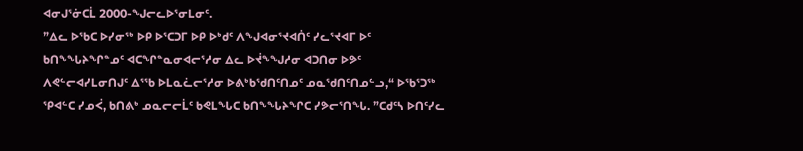ᐊᓂᒍᕐᓃᑕᒫ 2000-ᖑᓕᓚᐅᕐᓂᒪᓂᑦ.
”ᐃᓚ ᐅᖃᑕ ᐅᓯᓂᖅ ᐅᑭ ᐅᕐᑕᑐᒥ ᐅᑭ ᐅᒃᑯᑦ ᐱᖕᒍᐊᓂᕐᔪᐊᑏᑦ ᓯᓚᕐᔪᐊᒥ ᐅᑦ ᑲᑎᖕᖓᔨᖏᓐᓄᑦ ᐊᑕᖏᓐᓇᓂᐊᓕᕐᓱᓂ ᐃᓚ ᐅᔫᖕᖑᓱᓂ ᐊᑐᑎᓂ ᐅᕗᑦ ᐱᕙᓪᓕᐊᓯᒪᓂᑎᒍᑦ ᐃᕐᖃ ᐅᒪᓇᓛᓕᕐᓱᓂ ᐅᕕᒃᑲᖁᑎᑦᑎᓄᑦ ᓄᓇᖁᑎᑦᑎᓄᓪᓗ,“ ᐅᖃᕐᑐᖅ ᕿᐊᓪᑕ ᓯᓄᐹ, ᑲᑎᕕᒃ ᓄᓇᓕᓕᒫᑦ ᑲᕙᒪᖓᑕ ᑲᑎᖕᖓᔨᖏᑕ ᓯᕗᓕᕐᑎᖓ. ”ᑕᑯᑦᓴ ᐅᑎᑦᓯᓚ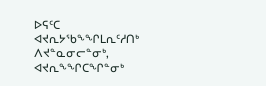ᐅᕋᑦᑕ ᐊᔪᕆᔭᖃᖕᖏᒪᕆᑦᓱᑎᒃ ᐱᔪᓐᓇᓂᓕᓐᓂᒃ, ᐊᔪᕆᖕᖏᑕᖏᓐᓂᒃ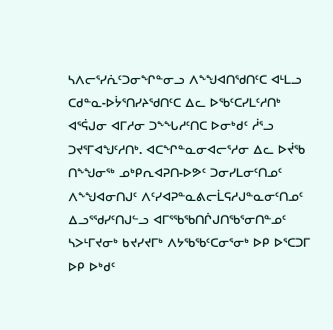ᓴᐱᓕᕐᓯᕇᑦᑐᓂᖏᓐᓂᓗ ᐱᖕᖑᐊᑎᖁᑎᑦᑕ ᐊᒻᒪᓗ ᑕᑯᓐᓇ-ᐅᔮᕐᑎᓯᔨᖁᑎᑦᑕ ᐃᓚ ᐅᖃᑦᑕᓯᒪᑦᓱᑎᒃ ᐊᕐᕌᒍᓂ ᐊᒥᓱᓂ ᑐᖕᖓᓱᑦᑎᑕ ᐅᓂᒃᑯᑦ ᓲᕐᓗ ᑐᔪᕐᒥᐊᖑᑦᓱᑎᒃ. ᐊᑕᖏᓐᓇᓂᐊᓕᕐᓱᓂ ᐃᓚ ᐅᔫᖃ ᑎᖕᖑᓂᖅ ᓄᒃᑭᕆᐊᕈᑎ-ᐅᕗᑦ ᑐᓂᓯᒪᓂᑦᑎᓄᑦ ᐱᖕᖑᐊᓂᑎᒍᑦ ᐱᑦᓯᐊᕈᓐᓇᕕᓕᒫᕋᓱᒍᓐᓇᓂᑦᑎᓄᑦ ᐃᓗᕐᖁᓯᑦᑎᒍᓪᓗ ᐊᒥᕐᖃᖃᑎᒌᒍᑎᖃᕐᓂᑎᓐᓄᑦ ᓴᐳᒻᒥᔪᓂᒃ ᑲᔪᓯᔪᒥᒃ ᐱᔭᖃᖃᑦᑕᓂᕐᓂᒃ ᐅᑭ ᐅᕐᑕᑐᒥ ᐅᑭ ᐅᒃᑯᑦ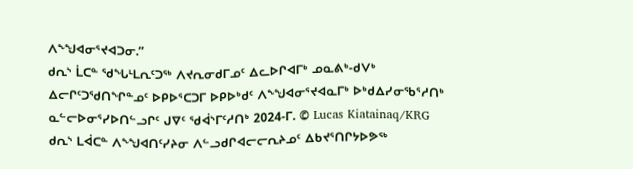ᐱᖕᖑᐊᓂᕐᔪᐊᑐᓂ.”
ᑯᕆᔅ ᒫᑕᓐ ᖁᖓᒻᒪᕆᑦᑐᖅ ᐱᔪᕆᓂᑯᒥᓄᑦ ᐃᓚᐅᒋᐊᒥᒃ ᓄᓇᕕᒃ-ᑯᐯᒃ ᐃᓕᒋᑦᑐᖁᑎᖏᓐᓄᑦ ᐅᑭᐅᕐᑕᑐᒥ ᐅᑭᐅᒃᑯᑦ ᐱᖕᖑᐊᓂᕐᔪᐊᓇᒥᒃ ᐅᒃᑯᐃᓯᓂᖃᕐᓱᑎᒃ ᓇᓪᓕᐅᓂᕐᓯᐅᑎᓪᓗᒋᑦ ᒍᐁᑦ ᖁᐋᔅᒥᑦᓱᑎᒃ 2024-ᒥ. © Lucas Kiatainaq/KRG
ᑯᕆᔅ ᒪᐋᑕᓐ ᐱᖕᖑᐊᑎᑦᓯᔨᓂ ᐱᓪᓗᑯᒋᐊᓕᓕᕆᔨᓄᑦ ᐃᑲᔪᕐᑎᒋᔭᐅᕗᖅ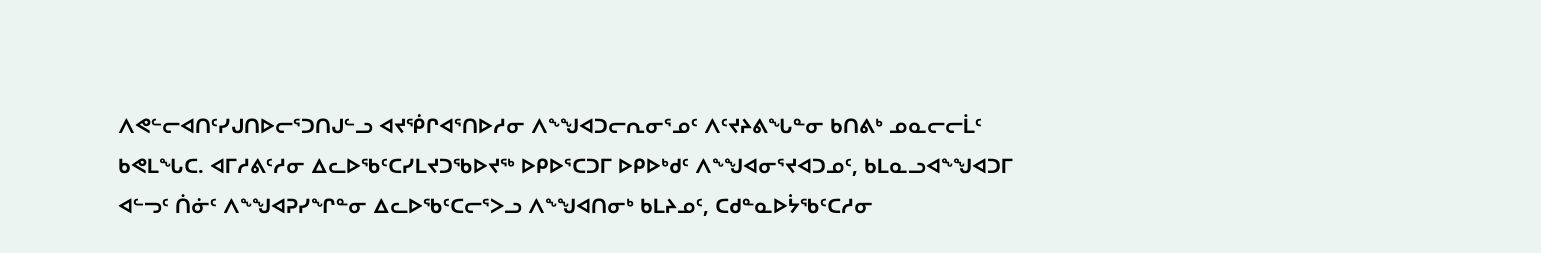ᐱᕙᓪᓕᐊᑎᑦᓯᒍᑎᐅᓕᕐᑐᑎᒍᓪᓗ ᐊᔪᖀᒋᐊᕐᑎᐅᓱᓂ ᐱᖕᖑᐊᑐᓕᕆᓂᕐᓄᑦ ᐱᑦᔪᔨᕕᖓᓐᓂ ᑲᑎᕕᒃ ᓄᓇᓕᓕᒫᑦ ᑲᕙᒪᖓᑕ. ᐊᒥᓱᕕᑦᓱᓂ ᐃᓚᐅᖃᑦᑕᓯᒪᔪᑐᖃᐅᔪᖅ ᐅᑭᐅᕐᑕᑐᒥ ᐅᑭᐅᒃᑯᑦ ᐱᖕᖑᐊᓂᕐᔪᐊᑐᓄᑦ, ᑲᒪᓇᓗᐊᖕᖑᐊᑐᒥ ᐊᓪᓓᑦ ᑏᓃᑦ ᐱᖕᖑᐊᕈᓯᖏᓐᓂ ᐃᓚᐅᖃᑦᑕᓕᕐᐳᓗ ᐱᖕᖑᐊᑎᓂᒃ ᑲᒪᔨᓄᑦ, ᑕᑯᓐᓇᐅᔮᖃᑦᑕᓱᓂ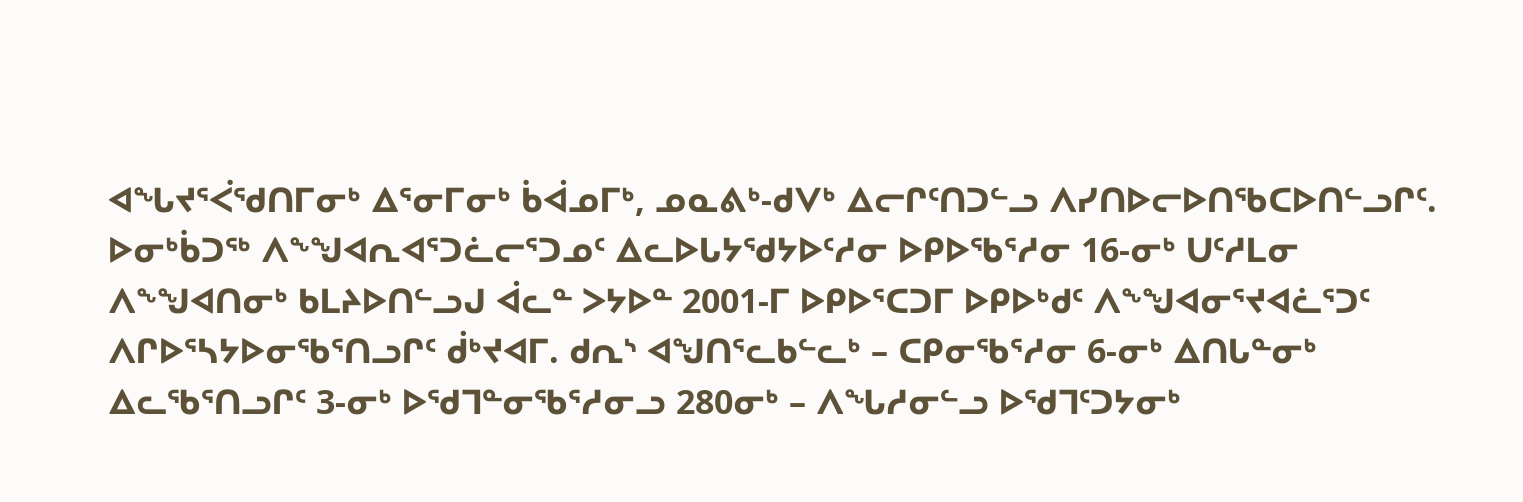ᐊᖓᔪᕐᐹᖁᑎᒥᓂᒃ ᐃᕐᓂᒥᓂᒃ ᑳᐋᓄᒥᒃ, ᓄᓇᕕᒃ-ᑯᐯᒃ ᐃᓕᒋᑦᑎᑐᓪᓗ ᐱᓯᑎᐅᓕᐅᑎᖃᑕᐅᑎᓪᓗᒋᑦ. ᐅᓂᒃᑳᑐᖅ ᐱᖕᖑᐊᕆᐊᕐᑐᓛᓕᕐᑐᓄᑦ ᐃᓚᐅᒐᔭᖁᔭᐅᑦᓱᓂ ᐅᑭᐅᖃᕐᓱᓂ 16-ᓂᒃ ᑌᑦᓱᒪᓂ ᐱᖕᖑᐊᑎᓂᒃ ᑲᒪᔨᐅᑎᓪᓗᒍ ᐋᓚᓐ ᐳᔭᐅᓐ 2001-ᒥ ᐅᑭᐅᕐᑕᑐᒥ ᐅᑭᐅᒃᑯᑦ ᐱᖕᖑᐊᓂᕐᔪᐊᓛᕐᑐᑦ ᐱᒋᐅᕐᓴᔭᐅᓂᖃᕐᑎᓗᒋᑦ ᑰᒃᔪᐊᒥ. ᑯᕆᔅ ᐊᖑᑎᕐᓚᑲᓪᓚᒃ – ᑕᑭᓂᖃᕐᓱᓂ 6-ᓂᒃ ᐃᑎᒐᓐᓂᒃ ᐃᓚᖃᕐᑎᓗᒋᑦ 3-ᓂᒃ ᐅᖁᒣᓐᓂᖃᕐᓱᓂᓗ 280ᓂᒃ – ᐱᖓᓱᓂᓪᓗ ᐅᖁᒣᑦᑐᔭᓂᒃ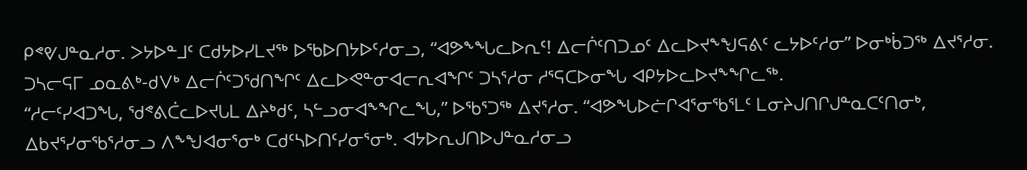ᑭᕝᕓᒍᓐᓇᓱᓂ. ᐳᔭᐅᓐᒧᑦ ᑕᑯᔭᐅᓯᒪᔪᖅ ᐅᖃᐅᑎᔭᐅᑦᓱᓂᓗ, “ᐊᕗᖕᖓᓚᐅᕆᑦ! ᐃᓕᒌᑦᑎᑐᓄᑦ ᐃᓚᐅᔪᖕᖑᕋᕕᑦ ᓚᔭᐅᑦᓱᓂ” ᐅᓂᒃᑳᑐᖅ ᐃᔪᕐᓱᓂ. ᑐᓴᓕᕋᒥ ᓄᓇᕕᒃ-ᑯᐯᒃ ᐃᓕᒌᑦᑐᖁᑎᖏᑦ ᐃᓚᐅᕙᓐᓂᐊᓕᕆᐊᖏᑦ ᑐᓴᕐᓱᓂ ᓱᕐᕋᑕᐅᓂᖓ ᐊᑭᔭᐅᓚᐅᔪᖕᖏᓚᖅ.
“ᓱᓕᑦᓯᐊᑐᖓ, ᖁᕝᕕᑖᓚᐅᔪᒐᒪ ᐃᔨᒃᑯᑦ, ᓴᓪᓗᓂᐊᖕᖏᓚᖓ,” ᐅᖃᕐᑐᖅ ᐃᔪᕐᓱᓂ. “ᐊᕗᖓᐅᓖᒋᐊᕐᓂᖃᕐᒪᑦ ᒪᓂᔨᒍᑎᒋᒍᓐᓇᑕᑦᑎᓂᒃ, ᐃᑲᔪᕐᓯᓂᖃᕐᓱᓂᓗ ᐱᖕᖑᐊᓂᕐᓂᒃ ᑕᑯᑦᓴᐅᑎᑦᓯᓂᕐᓂᒃ. ᐊᔭᐅᕆᒍᑎᐅᒍᓐᓇᓱᓂᓗ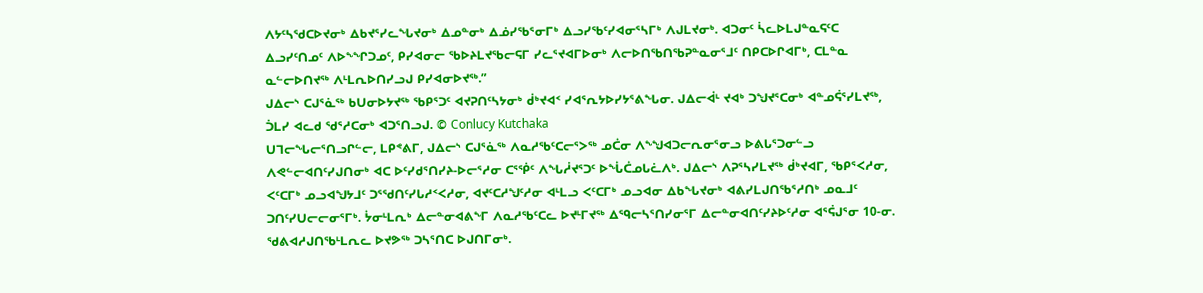ᐱᔭᑦᓴᖁᑕᐅᔪᓂᒃ ᐃᑲᔪᕐᓯᓚᖓᔪᓂᒃ ᐃᓄᓐᓂᒃ ᐃᓅᓯᖃᕐᓂᒥᒃ ᐃᓗᓯᖃᑦᓯᐊᓂᕐᓴᒥᒃ ᐱᒍᒪᔪᓂᒃ. ᐊᑐᓂᑦ ᓵᓚᐅᒪᒍᓐᓇᕋᑦᑕ ᐃᓗᓯᑦᑎᓄᑦ ᐱᐅᖕᖏᑐᓄᑦ, ᑭᓯᐊᓂᓕ ᖃᐅᔨᒪᔪᖃᓕᕋᒥ ᓯᓚᕐᔪᐊᒥᐅᓂᒃ ᐱᓕᐅᑎᖃᑎᖃᕈᓐᓇᓂᕐᒧᑦ ᑎᑭᑕᐅᒋᐊᒥᒃ, ᑕᒪᓐᓇ ᓇᓪᓕᐅᑎᔪᖅ ᐱᒻᒪᕆᐅᑎᓯᓗᒍ ᑭᓯᐊᓂᐅᔪᖅ.”
ᒍᐃᓕᔅ ᑕᒍᕐᓈᖅ ᑲᑌᓂᐅᔭᔪᖅ ᖃᑭᕐᑐᑦ ᐊᔪᕈᑎᑦᓴᔭᓂᒃ ᑰᒃᔪᐊᑉ ᓯᐊᕐᕆᔭᐅᓯᔭᕐᕕᖓᓂ. ᒍᐃᓕᐋᒻ ᔪᐊᒃ ᑐᖑᔪᕐᑕᓂᒃ ᐊᓐᓄᕌᕐᓯᒪᔪᖅ, ᑑᒪᓯ ᐊᓚᑯ ᖁᕐᓱᑕᓂᒃ ᐊᑐᕐᑎᓗᒍ. © Conlucy Kutchaka
ᑌᒣᓕᖓᓕᕐᑎᓗᒋᓪᓕ, ᒪᑭᕝᕕᒥ, ᒍᐃᓕᔅ ᑕᒍᕐᓈᖅ ᐱᓇᓱᖃᑦᑕᓕᕐᐳᖅ ᓄᑖᓂ ᐱᖕᖑᐊᑐᓕᕆᓂᕐᓂᓗ ᐅᕕᒐᕐᑐᓂᓪᓗ ᐱᕙᓪᓕᐊᑎᑦᓯᒍᑎᓂᒃ ᐊᑕ ᐅᑦᓯᑯᕐᑎᓯᔨ-ᐅᓕᕐᓱᓂ ᑕᕐᖀᑦ ᐱᖓᓲᔪᕐᑐᑦ ᐅᖔᑖᓄᒐᓛᐱᒃ. ᒍᐃᓕᔅ ᐱᕈᕐᓴᓯᒪᔪᖅ ᑰᒃᔪᐊᒥ, ᖃᑭᕐᐸᓱᓂ, ᐸᑦᑕᒥᒃ ᓄᓗᐊᖑᔭᒧᑦ ᑐᕐᖁᑎᑦᓯᒐᓱᑉᐸᓱᓂ, ᐊᔪᑦᑕᓱᖑᑦᓱᓂ ᐊᒻᒪᓗ ᐸᑦᑕᒥᒃ ᓄᓗᐊᓂ ᐃᑲᖓᔪᓂᒃ ᐊᕕᓯᒪᒍᑎᖃᕐᓱᑎᒃ ᓄᓇᒧᑦ ᑐᑎᑦᓯᑌᓕᓕᓂᕐᒥᒃ. ᔮᓂᒻᒪᕆᒃ ᐃᓕᓐᓂᐊᕕᖕᒥ ᐱᓇᓱᖃᑦᑕᓚ ᐅᔪᒻᒥᔪᖅ ᐃᙯᓕᓴᕐᑎᓯᓂᕐᒥ ᐃᓕᓐᓂᐊᑎᑦᓯᔨᐅᑦᓱᓂ ᐊᕐᕌᒍᕐᓂ 10-ᓂ. ᖁᕕᐊᓱᒍᑎᖃᒻᒪᕆᓚ ᐅᔪᕗᖅ ᑐᓴᕐᑎᑕ ᐅᒍᑎᒥᓂᒃ.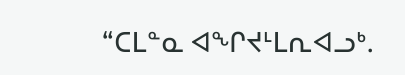“ᑕᒪᓐᓇ ᐊᖏᔪᒻᒪᕆᐊᓗᒃ.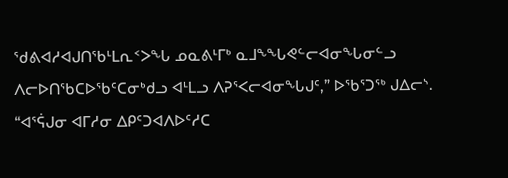ᖁᕕᐊᓱᐊᒍᑎᖃᒻᒪᕆᑉᐳᖓ ᓄᓇᕕᒻᒥᒃ ᓇᒧᖕᖓᕙᓪᓕᐊᓂᖓᓂᓪᓗ ᐱᓕᐅᑎᖃᑕᐅᖃᑦᑕᓂᒃᑯᓗ ᐊᒻᒪᓗ ᐱᕈᕐᐸᓕᐊᓂᖓᒍᑦ,” ᐅᖃᕐᑐᖅ ᒍᐃᓕᔅ. “ᐊᕐᕌᒍᓂ ᐊᒥᓱᓂ ᐃᑭᑦᑐᐊᐱᐅᑦᓱᑕ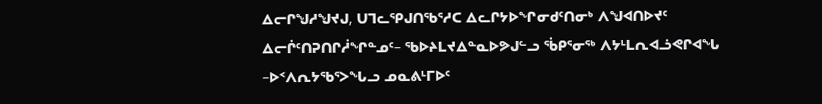ᐃᓕᒋᖑᓱᖑᔪᒍ, ᑌᒣᓚᕿᒍᑎᖃᕐᓱᑕ ᐃᓚᒋᔭᐅᖏᓂᑯᑦᑎᓂᒃ ᐱᖑᐊᑎᐅᔪᑦ ᐃᓕᒌᑦᑎᕈᑎᒋᓲᖏᓐᓄᑦ– ᖃᐅᔨᒪᔪᐃᓐᓇᐅᕗᒍᓪᓗ ᖄᑭᕐᓂᖅ ᐱᔭᒻᒪᕆᐊᓘᕙᒋᐊᖓ –ᐅᑉᐱᕆᔭᖃᕐᐳᖓᓗ ᓄᓇᕕᒻᒥᐅᑦ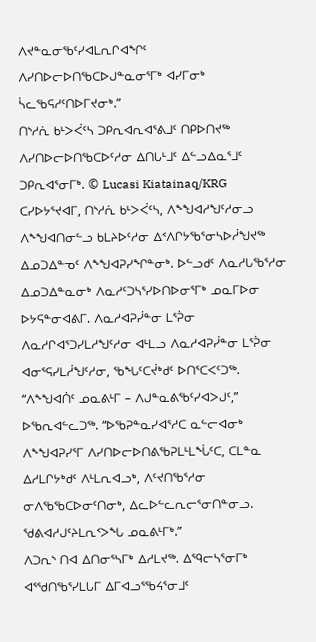ᐱᔪᓐᓇᓂᖃᑦᓯᐊᒪᕆᒋᐊᖏᑦ ᐱᓯᑎᐅᓕᐅᑎᖃᑕᐅᒍᓐᓇᓂᕐᒥᒃ ᐊᓯᒥᓂᒃ ᓵᓚᖃᕋᓱᑦᑎᐅᒥᔪᓂᒃ.”
ᑎᔅᓱᕇ ᑲᒻᐳᐹᑦᓴ ᑐᑭᕆᐊᕆᐊᕐᕕᒧᑦ ᑎᑭᐅᑎᔪᖅ ᐱᓯᑎᐅᓕᐅᑎᖃᑕᐅᑦᓱᓂ ᐃᑎᒐᒻᒧᑦ ᐃᓪᓗᐃᓇᕐᒧᑦ ᑐᑭᕆᐊᕐᓂᒥᒃ. © Lucasi Kiatainaq/KRG
ᑕᓯᐅᔭᕐᔪᐊᒥ, ᑎᔅᓱᕇ ᑲᒻᐳᐹᑦᓴ, ᐱᖕᖑᐊᓱᖑᑦᓱᓂᓗ ᐱᖕᖑᐊᑎᓂᓪᓗ ᑲᒪᔨᐅᑦᓱᓂ ᐃᑉᐱᒋᔭᖃᕐᓂᓴᐅᓲᖑᔪᖅ ᐃᓄᑐᐃᓐᓀᑦ ᐱᖕᖑᐊᕈᓯᖏᓐᓂᒃ. ᐅᓪᓗᑯᑦ ᐱᓇᓱᒐᖃᕐᓱᓂ ᐃᓄᑐᐃᓐᓇᓂᒃ ᐱᓇᓱᑦᑐᓴᕐᓯᐅᑎᐅᓂᕐᒥᒃ ᓄᓇᒥᐅᓂ ᐅᔭᕋᓐᓂᐊᕕᒥ. ᐱᓇᓱᐊᕈᓰᓐᓂ ᒪᕐᕉᓂ ᐱᓇᓱᒋᐊᕐᑐᓯᒪᓱᖑᑦᓱᓂ ᐊᒻᒪᓗ ᐱᓇᓱᐊᕈᓰᓐᓂ ᒪᕐᕉᓂ ᐊᓂᕐᕋᓯᒪᓲᖑᑦᓱᓂ, ᖃᖓᑦᑕᔫᒃᑯᑦ ᐅᑎᕐᑕᐸᑦᑐᖅ. “ᐱᖕᖑᐊᑏᑦ ᓄᓇᕕᒻᒥ – ᐱᒍᓐᓇᕕᖃᑦᓯᐊᐳᒍᑦ,” ᐅᖃᕆᐊᓪᓚᑐᖅ. “ᐅᖃᕈᓐᓇᓯᐊᕐᓱᑕ ᓇᓪᓕᐊᓂᒃ ᐱᖕᖑᐊᕈᓯᕐᒥ ᐱᓯᑎᐅᓕᐅᑎᕕᖃᕈᒪᒻᒪᖔᑦᑕ, ᑕᒪᓐᓇ ᐃᓱᒪᒋᔭᒃᑯᑦ ᐱᒻᒪᕆᐊᓗᒃ, ᐱᑦᔪᑎᖃᕐᓱᓂ ᓂᐱᖃᖃᑕᐅᓂᑦᑎᓂᒃ, ᐃᓚᐅᓪᓚᕆᓕᕐᓂᑎᓐᓂᓗ. ᖁᕕᐊᓱᒍᑦᔨᒪᕆᑉᐳᖓ ᓄᓇᕕᒻᒥᒃ.”
ᐱᑐᕆᔅ ᑎᐊ ᐃᑎᓂᕐᓴᒥᒃ ᐃᓱᒪᔪᖅ. ᐃᙯᓕᓴᕐᓂᒥᒃ ᐊᕐᖁᑎᖃᕐᓯᒪᒐᒥ ᐃᒥᐊᓗᕐᖃᔦᕐᓂᒧᑦ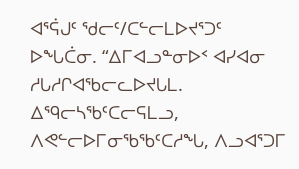ᐊᕐᕌᒍᑦ ᖁᓕᑦ/ᑕᓪᓕᒪᐅᔪᕐᑐᑦ ᐅᖓᑖᓂ. “ᐃᒥᐊᓗᓐᓂᐅᑉ ᐊᓯᐊᓂ ᓱᒐᓱᒋᐊᖃᓕᓚᐅᔪᒐᒪ. ᐃᙯᓕᓴᖃᑦᑕᓕᕋᒪᓗ, ᐱᕙᓪᓕᐅᒥᓂᖃᖃᑦᑕᓱᖓ, ᐱᓗᐊᕐᑐᒥ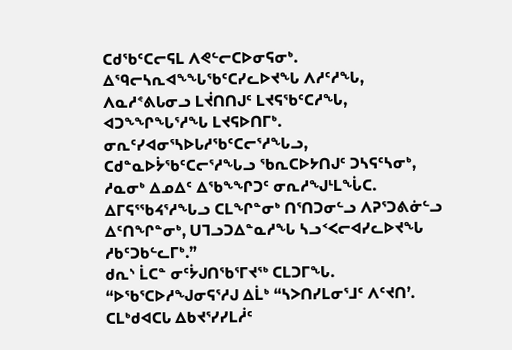ᑕᑯᖃᑦᑕᓕᕋᒪ ᐱᕙᓪᓕᑕᐅᓂᕋᓂᒃ. ᐃᙯᓕᓴᕆᐊᖕᖓᖃᑦᑕᓯᓚᐅᔪᖓ ᐱᓱᑦᓱᖓ, ᐱᓇᓱᕝᕕᒐᓂᓗ ᒪᔫᑎᑎᒍᑦ ᒪᔪᕋᖃᑦᑕᓱᖓ, ᐊᑐᖕᖏᖓᕐᓱᖓ ᒪᔪᕋᐅᑎᒥᒃ. ᓂᕆᑦᓯᐊᓂᕐᓴᐅᒐᓱᖃᑦᑕᓕᕐᓱᖓᓗ, ᑕᑯᓐᓇᐅᔮᖃᑦᑕᓕᕐᓱᖓᓗ ᖃᕆᑕᐅᔭᑎᒍᑦ ᑐᓴᕋᑦᓴᓂᒃ, ᓱᓇᓂᒃ ᐃᓄᐃᑦ ᐃᖃᖕᖏᑐᑦ ᓂᕆᓱᖑᒻᒪᖔᑕ. ᐃᒥᕋᕐᖃᔦᕐᓱᖓᓗ ᑕᒪᖏᓐᓂᒃ ᑎᕐᑎᑐᓂᓪᓗ ᐱᕈᕐᑐᕕᓃᓪᓗ ᐃᑦᑎᖏᓐᓂᒃ, ᑌᒣᓗᑐᐃᓐᓇᓱᖓ ᓴᓗᑉᐸᓕᐊᓯᓚᐅᔪᖓ ᓱᑲᑦᑐᑲᓪᓚᒥᒃ.”
ᑯᕆᔅ ᒫᑕᓐ ᓂᑦᔮᒍᑎᖃᕐᒥᔪᖅ ᑕᒪᑐᒥᖓ. “ᐅᖃᕐᑕᐅᓱᖑᓂᕋᕐᓱᒍ ᐃᒫᒃ “ᓴᐳᑎᓯᒪᓂᕐᒧᑦ ᐱᑦᔪᑎ’. ᑕᒪᒃᑯᐊᑕᒐ ᐃᑲᔪᕐᓯᓯᒪᓲᑦ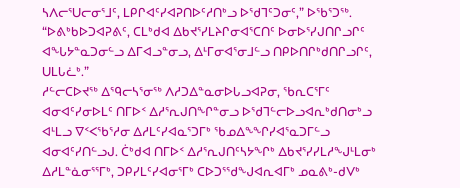ᓴᐱᓕᕐᑌᓕᓂᕐᒧᑦ, ᒪᑭᒋᐊᑦᓯᐊᕈᑎᐅᑦᓱᑎᒃᓗ ᐅᖁᒣᑦᑐᓂᑦ,” ᐅᖃᕐᑐᖅ. “ᐅᕕᒃᑲᐅᑐᐊᕈᕕᑦ, ᑕᒪᒃᑯᐊ ᐃᑲᔪᕐᓯᒪᔨᒋᓂᐊᕐᑕᑎᑦ ᐅᓂᐅᕐᓯᒍᑎᒋᓗᒋᑦ ᐊᖓᔭᓐᓇᑐᓂᓪᓗ ᐃᒥᐊᓗᓐᓂᓗ, ᐃᒻᒥᓂᐊᕐᓂᒧᓪᓗ ᑎᑭᐅᑎᒋᒃᑯᑎᒋᓗᒋᑦ, ᑌᒪᒐᓛᒃ.”
ᓱᓪᓕᑕᐅᔪᖅ ᐃᙯᓕᓴᕐᓂᖅ ᐱᓱᑐᐃᓐᓇᓂᐅᒐᓗᐊᕈᓂ, ᖃᕆᑕᕐᒥᑦ ᐊᓂᐊᑦᓯᓂᐅᒪᑦ ᑎᒥᐅᑉ ᐃᓱᕐᕆᒍᑎᖏᓐᓂᓗ ᐅᖁᒣᓪᓕᐅᓗᐊᕆᒃᑯᑎᓂᒃᓗ ᐊᒻᒪᓗ ᐁᑉᐸᖃᕐᓱᓂ ᐃᓱᒪᑦᓯᐊᓇᕐᑐᒥᒃ ᖃᓄᐃᖕᖏᓯᐊᕐᓇᑐᒥᓪᓗ ᐊᓂᐊᑦᓯᑎᓪᓗᒍ. ᑖᒃᑯᐊ ᑎᒥᐅᑉ ᐃᓱᕐᕆᒍᑎᑦᓴᔭᖏᒃ ᐃᑲᔪᕐᓯᓯᒪᓱᖑᒻᒪᓂᒃ ᐃᓱᒪᓐᓈᓂᕐᕐᒥᒃ, ᑐᑭᓯᒪᑦᓯᐊᓂᕐᒥᒃ ᑕᐅᑐᕐᖁᖑᐊᕆᐊᒥᒃ ᓄᓇᕕᒃ-ᑯᐯᒃ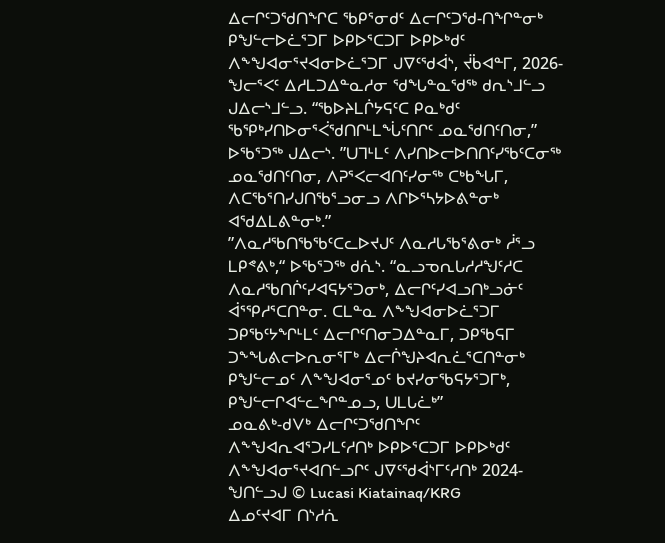ᐃᓕᒋᑦᑐᖁᑎᖏᑕ ᖃᑭᕐᓂᑯᑦ ᐃᓕᒋᑦᑐᖁ-ᑎᖏᓐᓂᒃ ᑭᖑᓪᓕᐅᓛᕐᑐᒥ ᐅᑭᐅᕐᑕᑐᒥ ᐅᑭᐅᒃᑯᑦ ᐱᖕᖑᐊᓂᕐᔪᐊᓂᐅᓛᕐᑐᒥ ᒍᐁᑦᖁᐋᔅ, ᔫᑳᐊᓐᒥ, 2026-ᖑᓕᕐᐸᑦ ᐃᓱᒪᑐᐃᓐᓇᓱᓂ ᖁᖓᓐᓇᖁᖅ ᑯᕆᔅᒧᓪᓗ ᒍᐃᓕᔅᒧᓪᓗ. “ᖃᐅᔨᒪᒌᔭᕋᑦᑕ ᑭᓇᒃᑯᑦ ᖃᕿᒃᓯᑎᐅᓂᕐᐹᖁᑎᒋᒻᒪᖔᑦᑎᒋᑦ ᓄᓇᖁᑎᑦᑎᓂ,” ᐅᖃᕐᑐᖅ ᒍᐃᓕᔅ. ”ᑌᒣᒻᒪᑦ ᐱᓯᑎᐅᓕᐅᑎᑎᑦᓯᖃᑦᑕᓂᖅ ᓄᓇᖁᑎᑦᑎᓂ, ᐱᕈᕐᐸᓕᐊᑎᑦᓯᓂᖅ ᑕᒃᑲᖓᒥ, ᐱᑕᖃᕐᑎᓯᒍᑎᖃᕐᓗᓂᓗ ᐱᒋᐅᕐᓴᔭᐅᕕᓐᓂᒃ ᐊᖁᐃᒪᕕᓐᓂᒃ.”
”ᐱᓇᓱᖃᑎᖃᖃᑦᑕᓚᐅᔪᒍᑦ ᐱᓇᓱᒐᖃᕐᕕᓂᒃ ᓲᕐᓗ ᒪᑭᕝᕕᒃ,“ ᐅᖃᕐᑐᖅ ᑯᕇᔅ. “ᓇᓗᓀᕆᒐᓱᓱᖑᑦᓱᑕ ᐱᓇᓱᖃᑎᒌᑦᓯᐊᕋᔭᕐᑐᓂᒃ, ᐃᓕᒋᑦᓯᐊᓗᑎᒃᓗᓃᑦ ᐋᕐᕿᓱᕐᑕᑎᓐᓂ. ᑕᒪᓐᓇ ᐱᖕᖑᐊᓂᐅᓛᕐᑐᒥ ᑐᑭᖃᑦᔭᖏᒻᒪᑦ ᐃᓕᒋᑦᑎᓂᑐᐃᓐᓇᒥ, ᑐᑭᖃᕋᒥ ᑐᖕᖓᕕᓕᐅᕆᓂᕐᒥᒃ ᐃᓕᒌᖑᔨᐊᕆᓛᕐᑕᑎᓐᓂᒃ ᑭᖑᓪᓕᓄᑦ ᐱᖕᖑᐊᓂᕐᓄᑦ ᑲᔪᓯᓂᖃᕋᔭᕐᑐᒥᒃ, ᑭᖑᓪᓕᒋᐊᓪᓚᖏᓐᓄᓗ, ᑌᒪᒐᓛᒃ”
ᓄᓇᕕᒃ-ᑯᐯᒃ ᐃᓕᒋᑦᑐᖁᑎᖏᑦ ᐱᖕᖑᐊᕆᐊᕐᑐᓯᒪᑦᓱᑎᒃ ᐅᑭᐅᕐᑕᑐᒥ ᐅᑭᐅᒃᑯᑦ ᐱᖕᖑᐊᓂᕐᔪᐊᑎᓪᓗᒋᑦ ᒍᐁᑦᖁᐋᔅᒥᑦᓱᑎᒃ 2024-ᖑᑎᓪᓗᒍ © Lucasi Kiatainaq/KRG
ᐃᓄᑦᔪᐊᒥ ᑎᔅᓱᕇ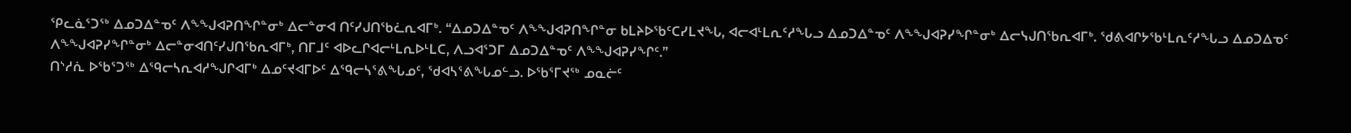ᕿᓚᓈᕐᑐᖅ ᐃᓄᑐᐃᓐᓀᑦ ᐱᖕᖑᐊᕈᑎᖏᓐᓂᒃ ᐃᓕᓐᓂᐊ ᑎᑦᓯᒍᑎᖃᓛᕆᐊᒥᒃ. “ᐃᓄᑐᐃᓐᓀᑦ ᐱᖕᖑᐊᕈᑎᖏᓐᓂ ᑲᒪᔨᐅᖃᑦᑕᓯᒪᔪᖓ, ᐊᓕᐊᒻᒪᕆᑦᓱᖓᓗ ᐃᓄᑐᐃᓐᓀᑦ ᐱᖕᖑᐊᕈᓯᖏᓐᓂᒃ ᐃᓕᓭᒍᑎᖃᕆᐊᒥᒃ. ᖁᕕᐊᒋᔭᖃᒻᒪᕆᑦᓱᖓᓗ ᐃᓄᑐᐃᓀᑦ ᐱᖕᖑᐊᕈᓯᖏᓐᓂᒃ ᐃᓕᓐᓂᐊᑎᑦᓯᒍᑎᖃᕆᐊᒥᒃ, ᑎᒥᒧᑦ ᐊᐅᓚᒋᐊᓕᒻᒪᕆᐅᒻᒪᑕ, ᐱᓗᐊᕐᑐᒥ ᐃᓄᑐᐃᓐᓀᑦ ᐱᖕᖑᐊᕈᓯᖏᑦ.”
ᑎᔅᓱᕇ ᐅᖃᕐᑐᖅ ᐃᙯᓕᓴᕆᐊᓱᖑᒋᐊᒥᒃ ᐃᓄᑦᔪᐊᒥᐅᑦ ᐃᙯᓕᓴᕐᕕᖓᓄᑦ, ᖁᐊᓴᕐᕕᖓᓄᓪᓗ. ᐅᖃᕐᒥᔪᖅ ᓄᓇᓖᑦ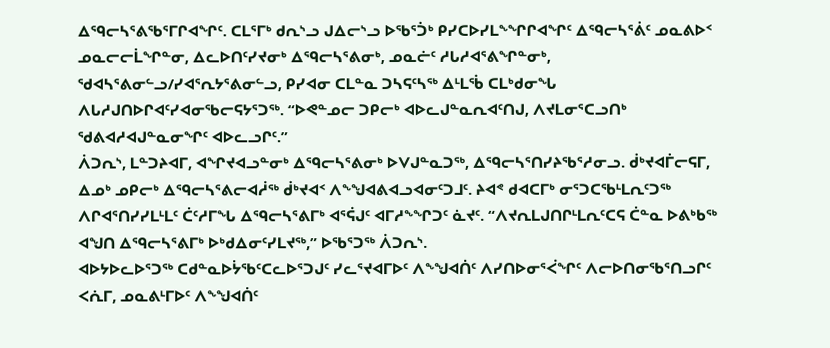ᐃᙯᓕᓴᕐᕕᖃᕐᒥᒋᐊᖏᑦ. ᑕᒪᕐᒥᒃ ᑯᕆᔅᓗ ᒍᐃᓕᔅᓗ ᐅᖃᕐᑑᒃ ᑭᓯᑕᐅᓯᒪᖕᖏᒋᐊᖏᑦ ᐃᙯᓕᓴᕐᕖᑦ ᓄᓇᕕᐅᑉ ᓄᓇᓕᓕᒫᖏᓐᓂ, ᐃᓚᐅᑎᑦᓯᔪᓂᒃ ᐃᙯᓕᓴᕐᕕᓂᒃ, ᓄᓇᓖᑦ ᓱᒐᓱᐊᕐᕕᖏᓐᓂᒃ, ᖁᐊᓴᕐᕕᓂᓪᓗ/ᓯᐊᕐᕆᔭᕐᕕᓂᓪᓗ, ᑭᓯᐊᓂ ᑕᒪᓐᓇ ᑐᓴᕋᑦᓴᖅ ᐃᒻᒪᖄ ᑕᒪᒃᑯᓂᖓ ᐱᒐᓱᒍᑎᐅᒋᐊᑦᓯᐊᓂᖃᓕᕋᔭᕐᑐᖅ. “ᐅᕙᓐᓄᓕ ᑐᑭᓕᒃ ᐊᐅᓚᒍᓐᓇᕆᐊᑦᑎᒍ, ᐱᔪᒪᓂᕐᑕᓗᑎᒃ ᖁᕕᐊᓱᐊᒍᓐᓇᓂᖏᑦ ᐊᐅᓚᓗᒋᑦ.”
ᐲᑐᕆᔅ, ᒪᓐᑐᔨᐊᒥ, ᐊᖏᔪᐊᓗᓐᓂᒃ ᐃᙯᓕᓴᕐᕕᓂᒃ ᐅᐯᒍᓐᓇᑐᖅ, ᐃᙯᓕᓴᕐᑎᓯᔨᖃᕐᓱᓂᓗ. ᑰᒃᔪᐊᒦᓕᕋᒥ, ᐃᓄᒃ ᓄᑭᓕᒃ ᐃᙯᓕᓴᕐᕕᓕᐊᓲᖅ ᑰᒃᔪᐊᑉ ᐱᖕᖑᐊᕕᐊᓗᐊᓂᑦᑐᒧᑦ. ᔨᐊᕝ ᑯᐊᑕᒥᒃ ᓂᕐᑐᑕᖃᒻᒪᕆᑦᑐᖅ ᐱᒋᐊᕐᑎᓯᓯᒪᒻᒪᑦ ᑖᑦᓱᒥᖓ ᐃᙯᓕᓴᕐᕕᒥᒃ ᐊᕐᕌᒍᑦ ᐊᒥᓱᖕᖏᑐᑦ ᓈᔪᑦ. “ᐱᔪᕆᒪᒍᑎᒋᒻᒪᕆᑦᑕᕋ ᑖᓐᓇ ᐅᕕᒃᑲᖅ ᐊᖑᑎ ᐃᙯᓕᓴᕐᕕᒥᒃ ᐅᒃᑯᐃᓂᑦᓯᒪᔪᖅ,” ᐅᖃᕐᑐᖅ ᐲᑐᕆᔅ.
ᐊᐅᔭᐅᓚᐅᕐᑐᖅ ᑕᑯᓐᓇᐅᔮᖃᑦᑕᓚᐅᕐᑐᒍᑦ ᓯᓚᕐᔪᐊᒥᐅᑦ ᐱᖕᖑᐊᑏᑦ ᐱᓯᑎᐅᓂᕐᐹᖏᑦ ᐱᓕᐅᑎᓂᖃᕐᑎᓗᒋᑦ ᐸᕇᒥ, ᓄᓇᕕᒻᒥᐅᑦ ᐱᖕᖑᐊᑏᑦ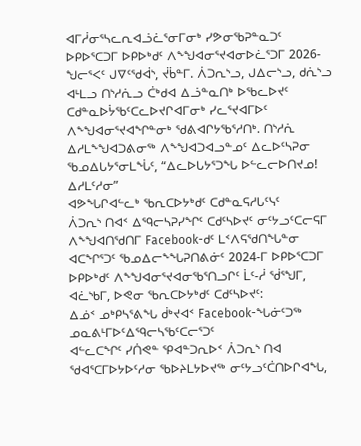ᐊᒥᓲᓂᕐᓴᓚᕆᐊᓘᓛᕐᓂᒥᓂᒃ ᓯᕗᓂᖃᕈᓐᓇᑐᑦ ᐅᑭᐅᕐᑕᑐᒥ ᐅᑭᐅᒃᑯᑦ ᐱᖕᖑᐊᓂᕐᔪᐊᓂᐅᓛᕐᑐᒥ 2026-ᖑᓕᕐᐸᑦ ᒍᐁᑦᖁᐋᔅ, ᔫᑳᓐᒥ. ᐲᑐᕆᔅᓗ, ᒍᐃᓕᔅᓗ, ᑯᕇᔅᓗ ᐊᒻᒪᓗ ᑎᔅᓱᕇᓗ ᑖᒃᑯᐊ ᐃᓘᓐᓇᑎᒃ ᐅᖃᓚᐅᔪᑦ ᑕᑯᓐᓇᐅᔮᖃᑦᑕᓚᐅᔪᒋᐊᒥᓂᒃ ᓯᓚᕐᔪᐊᒥᐅᑦ ᐱᖕᖑᐊᓂᕐᔪᐊᖏᓐᓂᒃ ᖁᕕᐊᒋᔭᖃᕐᓱᑎᒃ. ᑎᔅᓱᕇ ᐃᓱᒪᖕᖑᐊᑐᕕᓂᖅ ᐱᖕᖑᐊᑐᐊᓗᓐᓄᑦ ᐃᓚᐅᑦᓴᕈᓂ ᖃᓄᐃᒐᔭᕐᓂᒪᖔᑦ, “ᐃᓚᐅᒐᔭᕐᑐᖓ ᐅᓪᓚᓕᐅᑎᔪᓄ! ᐃᓱᒪᑦᓱᓂ”
ᐊᕗᖓᒋᐊᓪᓚᒃ ᖃᕆᑕᐅᔭᒃᑯᑦ ᑕᑯᓐᓇᕋᓱᒐᑦᓭᑦ
ᐲᑐᕆᔅ ᑎᐊᑉ ᐃᙯᓕᓴᕈᓯᖏᑦ ᑕᑯᑦᓴᐅᔪᑦ ᓂᑦᔭᓗᑦᑕᓕᕋᒥ ᐱᖕᖑᐊᑎᖁᑎᒥ Facebook-ᑯᑦ ᒪᑉᐱᕋᖁᑎᖓᓐᓂ
ᐊᑕᖏᕐᑐᑦ ᖃᓄᐃᓕᖕᖓᕈᑎᕕᓃᑦ 2024-ᒥ ᐅᑭᐅᕐᑕᑐᒥ ᐅᑭᐅᒃᑯᑦ ᐱᖕᖑᐊᓂᕐᔪᐊᓂᖃᕐᑎᓗᒋᑦ ᒫᑦ-ᓲ ᖂᕐᖑᒥ, ᐊᓛᔅᑲᒥ, ᐅᕙᓂ ᖃᕆᑕᐅᔭᒃᑯᑦ ᑕᑯᑦᓴᐅᔪᑦ:
ᐃᓅᑉ ᓄᒃᑭᓴᕐᕕᖓ ᑰᒃᔪᐊᑉ Facebook-ᖓᓃᑦᑐᖅ
ᓄᓇᕕᒻᒥᐅᑦᐃᙯᓕᓴᖃᑦᑕᓕᕐᑐᑦ
ᐊᓪᓚᑕᖏᑦ ᓯᑏᕙᓐ ᕿᐊᓐᑐᕆᐅᑉ ᐲᑐᕆᔅ ᑎᐊ ᖁᐊᕐᑕᒥᐅᔭᐅᑦᓱᓂ ᖃᐅᔨᒪᔭᐅᔪᖅ ᓂᑦᔭᓗᑦᑖᑎᐅᒋᐊᖓ,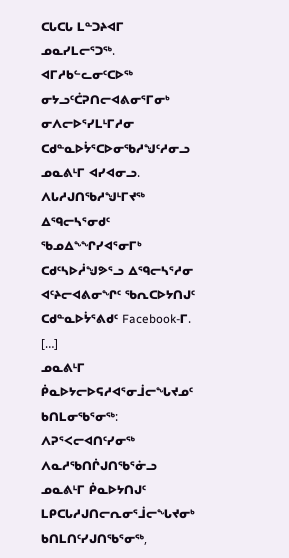ᑕᒐᑕᒐ ᒪᓐᑐᔨᐊᒥ ᓄᓇᓯᒪᓕᕐᑐᖅ. ᐊᒥᓱᑲᓪᓚᓂᑦᑕᐅᖅ ᓂᔭᓗᑦᑖᕈᑎᓕᐊᕕᓂᕐᒥᓂᒃ ᓂᐱᓕᐅᕐᓯᒪᒻᒥᓱᓂ ᑕᑯᓐᓇᐅᔮᕐᑕᐅᓂᖃᓱᖑᑦᓱᓂᓗ ᓄᓇᕕᒻᒥ ᐊᓯᐊᓂᓗ. ᐱᒐᓱᒍᑎᖃᓱᖑᒻᒥᔪᖅ ᐃᙯᓕᓴᕐᓂᑯᑦ ᖃᓄᐃᖕᖏᓯᐊᕐᓂᒥᒃ ᑕᑯᑦᓴᐅᓲᖑᕗᕐᓗ ᐃᙯᓕᓴᕐᓱᓂ ᐊᑦᔨᓕᐊᕕᓂᖏᑦ ᖃᕆᑕᐅᔭᑎᒍᑦ ᑕᑯᓐᓇᐅᔮᕐᕕᑯᑦ Facebook-ᒥ. […]
ᓄᓇᕕᒻᒥ ᑮᓇᐅᔭᓕᐅᕋᓱᐊᕐᓂᒨᓕᖓᔪᓄᑦ ᑲᑎᒪᓂᖃᕐᓂᖅ: ᐱᕈᕐᐸᓕᐊᑎᑦᓯᓂᖅ ᐱᓇᓱᖃᑎᒌᒍᑎᖃᕐᓃᓗ
ᓄᓇᕕᒻᒥ ᑮᓇᐅᔭᑎᒍᑦ ᒪᑭᑕᒐᓱᒍᑎᓕᕆᓂᕐᒨᓕᖓᔪᓂᒃ ᑲᑎᒪᑎᑦᓯᒍᑎᖃᕐᓂᖅ,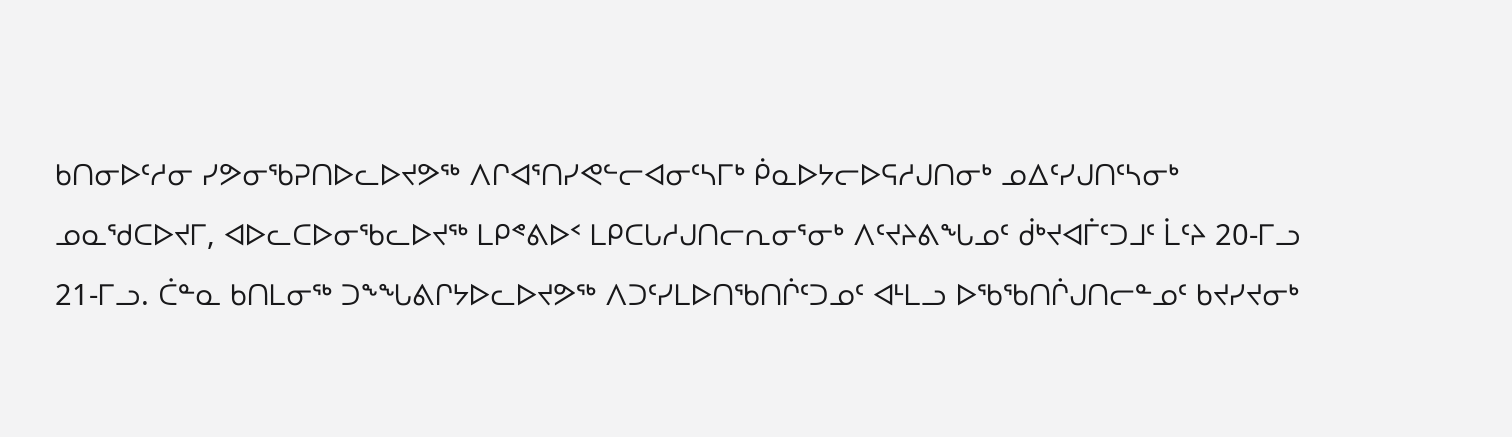ᑲᑎᓂᐅᑦᓱᓂ ᓯᕗᓂᖃᕈᑎᐅᓚᐅᔪᕗᖅ ᐱᒋᐊᕐᑎᓯᕙᓪᓕᐊᓂᑦᓴᒥᒃ ᑮᓇᐅᔭᓕᐅᕋᓱᒍᑎᓂᒃ ᓄᐃᑦᓯᒍᑎᑦᓴᓂᒃ ᓄᓇᖁᑕᐅᔪᒥ, ᐊᐅᓚᑕᐅᓂᖃᓚᐅᔪᖅ ᒪᑭᕝᕕᐅᑉ ᒪᑭᑕᒐᓱᒍᑎᓕᕆᓂᕐᓂᒃ ᐱᑦᔪᔨᕕᖓᓄᑦ ᑰᒃᔪᐊᒦᑦᑐᒧᑦ ᒫᑦᔨ 20-ᒥᓗ 21-ᒥᓗ. ᑖᓐᓇ ᑲᑎᒪᓂᖅ ᑐᖕᖓᕕᒋᔭᐅᓚᐅᔪᕗᖅ ᐱᑐᑦᓯᒪᐅᑎᖃᑎᒌᑦᑐᓄᑦ ᐊᒻᒪᓗ ᐅᖃᖃᑎᒌᒍᑎᓕᓐᓄᑦ ᑲᔪᓯᔪᓂᒃ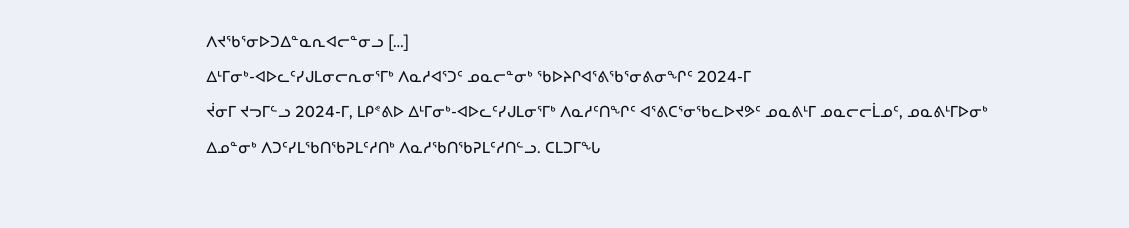ᐱᔪᖃᕐᓂᐅᑐᐃᓐᓇᕆᐊᓕᓐᓂᓗ […]
ᐃᒻᒥᓂᒃ-ᐊᐅᓚᑦᓯᒍᒪᓂᓕᕆᓂᕐᒥᒃ ᐱᓇᓱᐊᕐᑐᑦ ᓄᓇᓕᓐᓂᒃ ᖃᐅᔨᒋᐊᕐᕕᖃᕐᓂᕕᓂᖏᑦ 2024-ᒥ
ᔫᓂᒥ ᔪᓓᒥᓪᓗ 2024-ᒥ, ᒪᑭᕝᕕᐅ ᐃᒻᒥᓂᒃ-ᐊᐅᓚᑦᓯᒍᒪᓂᕐᒥᒃ ᐱᓇᓱᑦᑎᖏᑦ ᐊᕐᕕᑕᕐᓂᖃᓚᐅᔪᕗᑦ ᓄᓇᕕᒻᒥ ᓄᓇᓕᓕᒫᓄᑦ, ᓄᓇᕕᒻᒥᐅᓂᒃ ᐃᓄᓐᓂᒃ ᐱᑐᑦᓯᒪᖃᑎᖃᕈᒪᑦᓱᑎᒃ ᐱᓇᓱᖃᑎᖃᕈᒪᑦᓱᑎᓪᓗ. ᑕᒪᑐᒥᖓ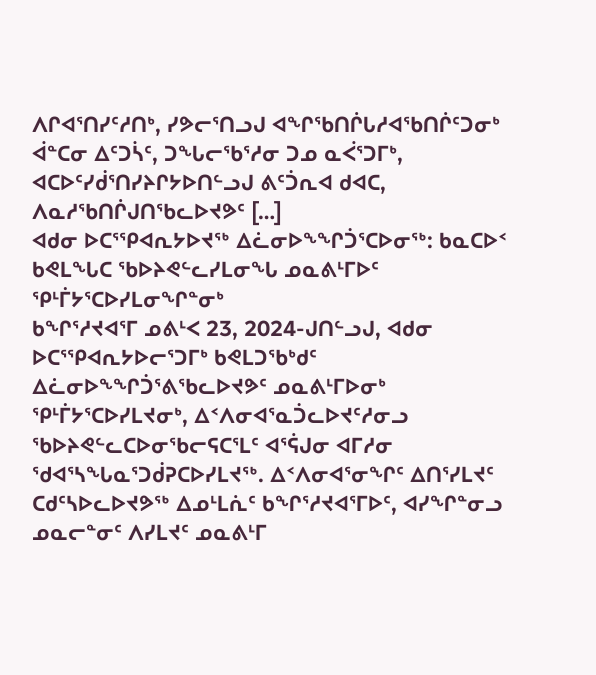ᐱᒋᐊᕐᑎᓯᑦᓱᑎᒃ, ᓯᕗᓕᕐᑎᓗᒍ ᐊᖏᖃᑎᒌᒐᓱᐊᖃᑎᒌᑦᑐᓂᒃ ᐋᓐᑕᓂ ᐃᑦᑐᓵᑦ, ᑐᖓᓕᖃᕐᓱᓂ ᑐᓄ ᓇᐹᕐᑐᒥᒃ, ᐊᑕᐅᑦᓯᑰᕐᑎᓯᔨᒋᔭᐅᑎᓪᓗᒍ ᕕᑦᑑᕆᐊ ᑯᐊᑕ, ᐱᓇᓱᖃᑎᒌᒍᑎᖃᓚᐅᔪᕗᑦ […]
ᐊᑯᓂ ᐅᑕᕐᕿᐊᕆᔭᐅᔪᖅ ᐃᓛᓂᐅᖕᖏᑑᕐᑕᐅᓂᖅ: ᑲᓇᑕᐅᑉ ᑲᕙᒪᖓᑕ ᖃᐅᔨᕙᓪᓚᓯᒪᓂᖓ ᓄᓇᕕᒻᒥᐅᑦ ᕿᒻᒦᔭᕐᑕᐅᓯᒪᓂᖏᓐᓂᒃ
ᑲᖏᕐᓱᔪᐊᕐᒥ ᓄᕕᒻᐸ 23, 2024-ᒍᑎᓪᓗᒍ, ᐊᑯᓂ ᐅᑕᕐᕿᐊᕆᔭᐅᓕᕐᑐᒥᒃ ᑲᕙᒪᑐᖃᒃᑯᑦ ᐃᓛᓂᐅᖕᖏᑑᕐᕕᖃᓚᐅᔪᕗᑦ ᓄᓇᕕᒻᒥᐅᓂᒃ ᕿᒻᒦᔭᕐᑕᐅᓯᒪᔪᓂᒃ, ᐃᑉᐱᓂᐊᕐᓇᑑᓚᐅᔪᑦᓱᓂᓗ ᖃᐅᔨᕙᓪᓚᑕᐅᓂᖃᓕᕋᑕᕐᒪᑦ ᐊᕐᕌᒍᓂ ᐊᒥᓱᓂ ᖁᐊᕐᓴᖓᓇᕐᑐᑰᕈᑕᐅᓯᒪᔪᖅ. ᐃᑉᐱᓂᐊᕐᓂᖏᑦ ᐃᑎᕐᓯᒪᔪᑦ ᑕᑯᑦᓴᐅᓚᐅᔪᕗᖅ ᐃᓄᒻᒪᕇᑦ ᑲᖏᕐᓱᔪᐊᕐᒥᐅᑦ, ᐊᓯᖏᓐᓂᓗ ᓄᓇᓕᓐᓂᑦ ᐱᓯᒪᔪᑦ ᓄᓇᕕᒻᒥ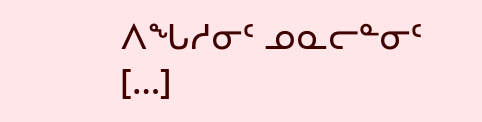ᐱᖓᓱᓂᑦ ᓄᓇᓕᓐᓂᑦ […]